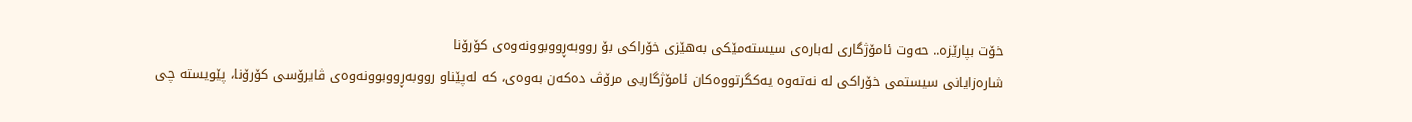خۆت بپارێزە.. حەوت ئامۆژگاری لەبارەی سیستەمێکی بەهێزی خۆراکی بۆ رووبەڕووبوونەوەی کۆرۆنا
شارەزایانی سیستمی خۆراکی لە نەتەوە یەکگرتووەکان ئامۆژگاریی مرۆڤ دەکەن بەوەی، کە لەپێناو رووبەڕووبوونەوەی ڤایرۆسی کۆرۆنا، پێویستە چی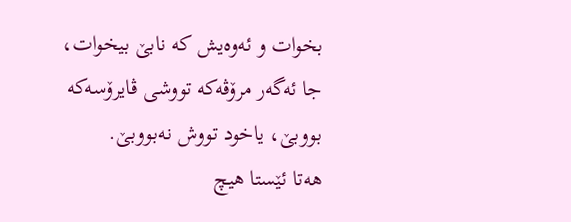بخوات و ئەوەیش کە نابێ بیخوات، جا ئەگەر مرۆڤەکە تووشی ڤایرۆسەکە بووبێ، یاخود تووش نەبووبێ.
هەتا ئێستا هیچ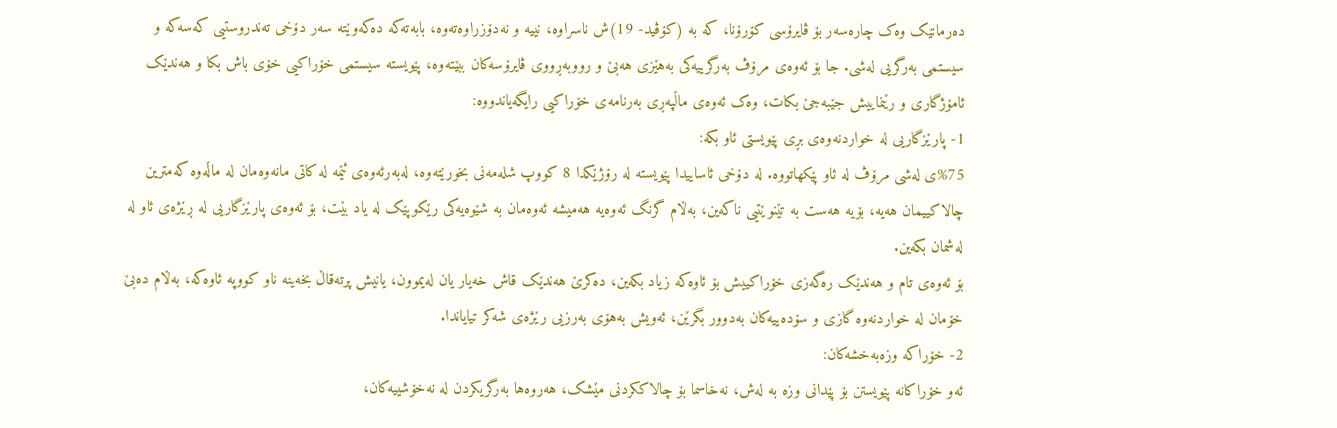دەرمانێک وەک چارەسەر بۆ ڤایرۆسی کۆرۆنا، کە بە (کۆڤید- 19)ش ناسراوە، نییە و نەدۆزراوەتەوە، بابەتەکە دەکەوێتە سەر دۆخی تەندروستیی کەسەکە و سیستمی بەرگریی لەشی. جا بۆ ئەوەی مرۆڤ بەرگرییەکی بەهێزی هەبێ و رووبەڕووی ڤایرۆسەکان ببێتەوە، پێویستە سیستمی خۆراکیی خۆی باش بکا و هەندێک ئامۆژگاری و رێنماییش جێبەجێ بکات، وەک ئەوەی ماڵپەڕی بەرنامەی خۆراکیی رایگەیاندووە:
1- پارێزگاریی لە خواردنەوەی بڕی پێویستی ئاو بکە:
%75ی لەشی مرۆڤ لە ئاو پێکهاتووە. لە دۆخی ئاساییدا پێویستە لە رۆژێکدا 8 کووپ شلەمەنی بخورێتەوە، لەبەرئەوەی ئێمە لە کاتی مانەوەمان لە ماڵەوە کەمترین چالاکییمان هەیە، بۆیە هەست بە تێنوێتیی ناکەین، بەڵام گرنگ ئەوەیە هەمیشە ئەوەمان بە شێوەیەکی رێکوپێک لە یاد بێت، بۆ ئەوەی پارێزگاریی لە ڕێژەی ئاو لە لەشمان بکەین.
بۆ ئەوەی تام و هەندێک رەگەزی خۆراکییش بۆ ئاوەکە زیاد بکەین، دەکرێ هەندێک قاش خەیار یان لەیموون، یانیش پرتەقاڵ بخەینە ناو کووپە ئاوەکە، بەڵام دەبێ خۆمان لە خواردنەوە گازی و سۆدەییەکان بەدوور بگرێن، ئەویش بەهۆی بەرزیی رێژەی شەکر تیایاندا.
2- خۆراکە وزەبەخشەکان:
ئەو خۆراکانە پێویستن بۆ پێدانی وزە بە لەش، نەخاسما بۆ چالاککردنی مێشک، هەروەها بەرگریکردن لە نەخۆشییەکان،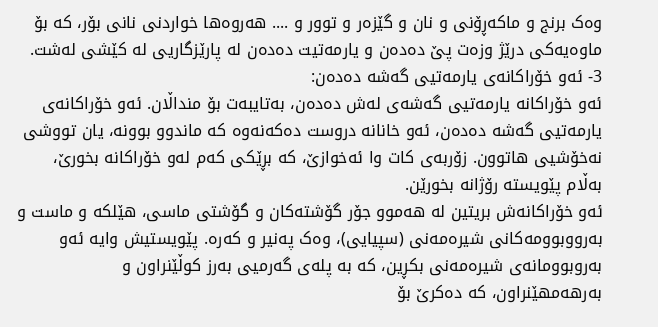وەک برنج و ماکەڕۆنی و نان و گێزەر و توور و .... هەروەها خواردنی نانی بۆر، کە بۆ ماوەیەکی درێژ وزەت پێ دەدەن و یارمەتیت دەدەن لە پارێزگاریی لە کێشی لەشت.
3- ئەو خۆراکانەی یارمەتیی گەشە دەدەن:
ئەو خۆراکانە یارمەتیی گەشەی لەش دەدەن، بەتایبەت بۆ منداڵان. ئەو خۆراکانەی یارمەتیی گەشە دەدەن، ئەو خانانە دروست دەکەنەوە کە ماندوو بوونە، یان تووشی نەخۆشیی هاتوون. زۆربەی کات وا ئەخوازێ، کە بڕێکی کەم لەو خۆراکانە بخورێ، بەڵام پێویستە رۆژانە بخورێن.
ئەو خۆراکانەش بریتین لە هەموو جۆر گۆشتەکان و گۆشتی ماسی، هێلکە و ماست و بەرووبوومەکانی شیرەمەنی (سپیایی)، وەک پەنیر و کەرە. پێویستیش وایە ئەو بەروبوومانەی شیرەمەنی بکڕین، کە بە پلەی گەرمیی بەرز کوڵێنراون و بەرهەمهێنراون، کە دەکرێ بۆ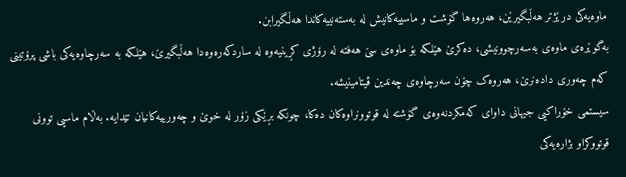ماوەیەکی درێژتر هەڵبگیرێن، هەروەها گۆشت و ماسییەکانیش لە بەستەنییەکاندا هەڵگیرابن.
بەگوێرەی ماوەی بەسەرچوونیشی، دەکرێ هێلکە بۆ ماوەی سێ هەفتە لە رۆژی کڕینیەوە لە ساردکەرەوەدا هەڵبگیرێ، هێلکە بە سەرچاوەیەکی باشی پرۆتینی کەم چەوری دادەنرێ، هەروەک چۆن سەرچاوەی چەندین ڤیتامینیشە.
سیستمی خۆراکیی جیهانی داوای کەمکردنەوەی گۆشتە لە قوتوونراوەکان دەکا، چونکە بڕێکی زۆر لە خوێ و چەورییەکانیان تێدایە. بەڵام ماسیی توونی قوتووکراو بژارەیەکی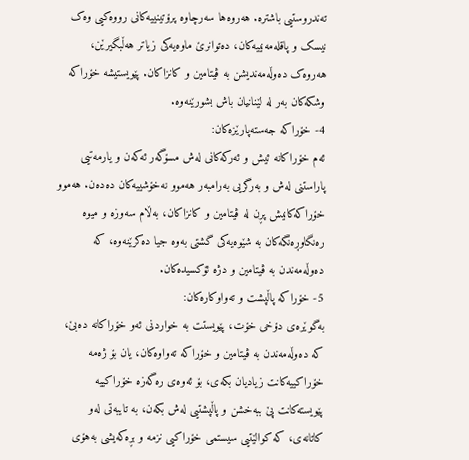تەندروستیی باشترە. هەروەها سەرچاوە پرۆتینییەکانی رووەکیی وەک نیسک و پاقلەمەنییەکان، دەتوانرێ ماوەیەکی زیاتر هەڵبگیرێن، هەروەک دەوڵەمەندیشن بە ڤیتامین و کانزاکان. پێویستیشە خۆراکە وشکەکان بەر لە لێنانیان باش بشورێنەوە.
4- خۆراکە جەستەپارێزەکان:
ئەم خۆراکانە ئیش و ئەرکەکانی لەش مسۆگەر ئەکەن و یارمەتیی پاراستنی لەش و بەرگریی بەرامبەر هەموو نەخۆشییەکان دەدەن. هەموو خۆراکەکانیش پڕن لە ڤیتامین و کانزاکان، بەڵام سەوزە و میوە رەنگاوڕەنگەکان بە شێوەیەکی گشتی بەوە جیا دەکرێنەوە، کە دەوڵەمەندن بە ڤیتامین و دژە ئۆکسیدەکان.
5- خۆراکە پاڵپشت و تەواوکارەکان:
بەگوێرەی دۆخی خۆت، پێویستت بە خواردنی ئەو خۆراکانە دەبێ، کە دەوڵەمەندن بە ڤیتامین و خۆراکە تەواوەکان، یان بۆ ژەمە خۆراکییەکانت زیادیان بکەی، بۆ ئەوەی رەگەزە خۆراکییە پێویستەکانت پێ ببەخشن و پاڵپشتیی لەش بکەن، بە تایبەتی لەو کاتانەی، کە کوالێتیی سیستمی خۆراکیی نزمە و بڕەکەیشی بەهۆی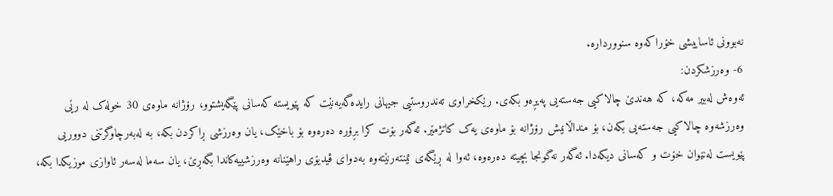نەبوونی ئاساییشی خۆراکەوە سنووردارە.
6- وەرزشکردن:
ئەوەش لەبیر مەکە، کە هەندێ چالاکیی جەستەیی پەیڕەو بکەی. رێکخراوی تەندروستیی جیهانی رایدەگەیەنێت کە پێویستە کەسانی پێگەیشتوو، رۆژانە ماوەی 30 خولەک لە رێی وەرزشەوە چالاکیی جەستەیی بکەن، بۆ منداڵانیش رۆژانە بۆ ماوەی یەک کاتژمێر. ئەگەر بۆت کرا بڕۆرە دەرەوە بۆ باخێک، یان وەرزشی ڕاکردن بکە، بە لەبەرچاوگرتنی دووریی پێویست لەنێوان خۆت و کەسانی دیکەدا. ئەگەر نەگونجا بچیتە دەرەوە، ئەوا لە ڕێگەی ئینتەرنێتەوە بەدوای ڤیدیۆی راهێنانە وەرزشییەکاندا بگەڕێ، یان سەما لەسەر ئاوازی موزیکدا بکە،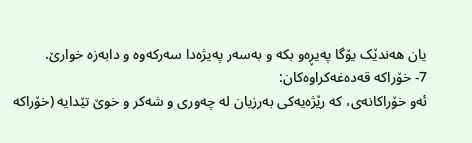یان هەندێک یۆگا پەیڕەو بکە و بەسەر پەیژەدا سەرکەوە و دابەزە خوارێ.
7- خۆراکە قەدەغەکراوەکان:
ئەو خۆراکانەی، کە رێژەیەکی بەرزیان لە چەوری و شەکر و خوێ تێدایە (خۆراکە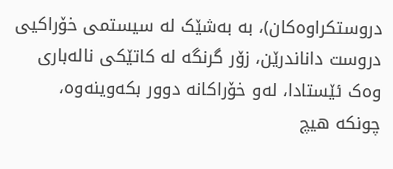دروستکراوەکان)، بە بەشێک لە سیستمی خۆراکیی دروست داناندرێن، زۆر گرنگە لە کاتێکی نالەباری وەک ئێستادا، لەو خۆراکانە دوور بکەوینەوە، چونکە هیچ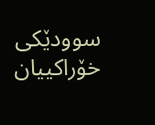سوودێکی خۆراکییان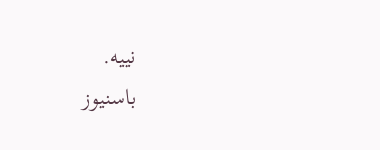نییە.
باسنيوز